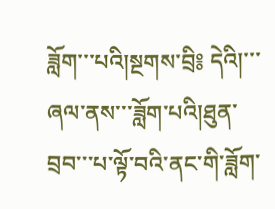ཟློག་་་པའི།སྔགས་བྲི༔ དེའི།་་་ཞལ་ནས་་་ཟློག་པའི།ཐུན་བྲབ་་་པ་ལྟོ་བའི་ནང་གི་ཟློག་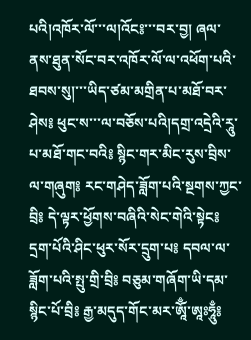པའི།འཁོར་ལོ་་་ལ།འོང༔་་་བར་བྱ། ཞལ་ནས་ཐུན་སོང་བར་འཁོར་ལོ་ལ་འཕོག་པའི་ཐབས་སུ།་་་ཡིད་ཙམ་མགྲིན་པ་མཐོ་བར་ཤེས༔ ཕུང་ས་་་ལ་བཅོས་པའི།དགྲ་འདྲེའི་རཱུ་པ་མཐོ་གང་བའི༔ སྙིང་གར་མིང་རུས་བྲིས་ལ་གཞུག༔ རང་གཤེད་ཟློག་པའི་སྔགས་ཀྱང་བྲི༔ དེ་ལྟར་ཕྱོགས་བཞིའི་སེང་གེའི་སྟེང༔ དྲག་པོའི་ཤིང་ཕུར་སོར་དྲུག་པ༔ དབལ་ལ་ཟློག་པའི་སྤུ་གྲི་བྲི༔ བཅུམ་གཞོག་ཡི་དམ་སྙིང་པོ་བྲི༔ རྒྱ་མདུད་གོང་མར་ཨཱོྃ་ཨཱཿཧཱུྃ༔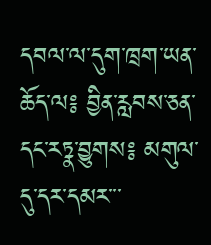དབལ་ལ་དུག་ཁྲག་ཡན་ཆོད་ལ༔ བྱིན་རླབས་ཅན་དང་རཏྣ་བྱུགས༔ མགུལ་དུ་དར་དམར་་་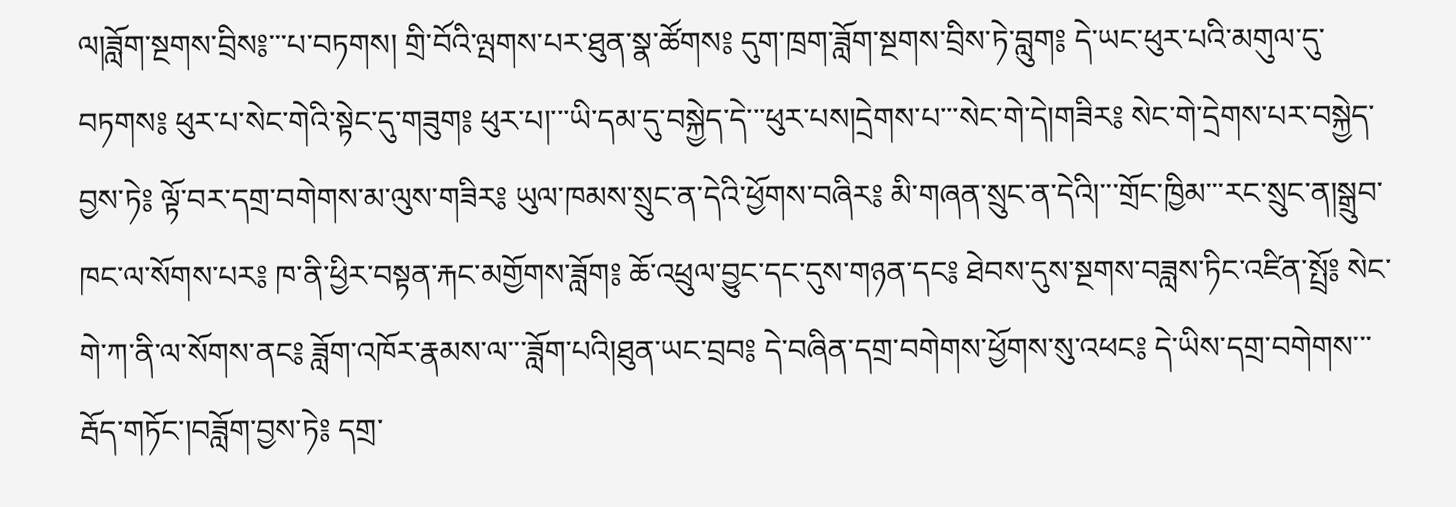ལ།ཟློག་སྔགས་བྲིས༔་་་པ་བཏགས། གྲི་བོའི་ལྤགས་པར་ཐུན་སྣ་ཚོགས༔ དུག་ཁྲག་ཟློག་སྔགས་བྲིས་ཏེ་བླུག༔ དེ་ཡང་ཕུར་པའི་མགུལ་དུ་བཏགས༔ ཕུར་པ་སེང་གེའི་སྟེང་དུ་གཟུག༔ ཕུར་པ།་་་ཡི་དམ་དུ་བསྐྱེད་དེ་་་ཕུར་པས།དྲེགས་པ་་་སེང་གེ་དེ།གཟིར༔ སེང་གེ་དྲེགས་པར་བསྐྱེད་བྱས་ཏེ༔ ལྟོ་བར་དགྲ་བགེགས་མ་ལུས་གཟིར༔ ཡུལ་ཁམས་སྲུང་ན་དེའི་ཕྱོགས་བཞིར༔ མི་གཞན་སྲུང་ན་དེའི།་་་གྲོང་ཁྱིམ་་་རང་སྲུང་ན།སྒྲུབ་ཁང་ལ་སོགས་པར༔ ཁ་ནི་ཕྱིར་བསྟན་རྐང་མགྱོགས་ཟློག༔ ཆོ་འཕྲུལ་བྱུང་དང་དུས་གཉན་དང༔ ཐེབས་དུས་སྔགས་བཟླས་ཏིང་འཛིན་སྤྲོ༔ སེང་གེ་ཀ་ནི་ལ་སོགས་ནང༔ ཟློག་འཁོར་རྣམས་ལ་་་ཟློག་པའི།ཐུན་ཡང་བྲབ༔ དེ་བཞིན་དགྲ་བགེགས་ཕྱོགས་སུ་འཕང༔ དེ་ཡིས་དགྲ་བགེགས་་་རྦོད་གཏོང་།བཟློག་བྱས་ཏེ༔ དགྲ་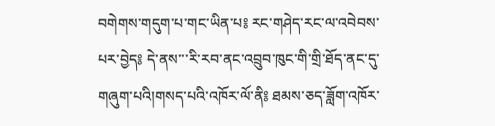བགེགས་གདུག་པ་གང་ཡིན་པ༔ རང་གཤེད་རང་ལ་འབེབས་པར་བྱེད༔ དེ་ནས་་་རི་རབ་ནང་འབྲུབ་ཁུང་གི་གྲི་ཐོད་ནང་དུ་གཞུག་པའི།གསད་པའི་འཁོར་ལོ་ནི༔ ཐམས་ཅད་ཟློག་འཁོར་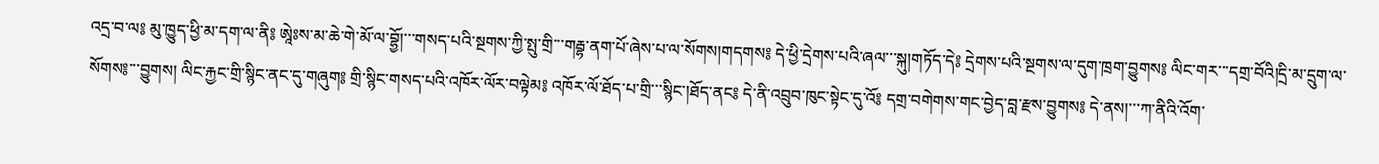འདྲ་བ་ལ༔ མུ་ཁྱུད་ཕྱི་མ་དག་ལ་ནི༔ ཨཱེཿས་མ་ཆེ་གེ་མོ་ལ་བྷྱོ།་་་གསད་པའི་སྔགས་ཀྱི་སྤུ་གྲི་་་གརྦྷ་ནག་པོ་ཞེས་པ་ལ་སོགས།གདགས༔ དེ་ཕྱི་དྲེགས་པའི་ཞལ་་་སྐུ།གཏོད་དེ༔ དྲེགས་པའི་སྔགས་ལ་དུག་ཁྲག་བྱུགས༔ ལིང་གར་་་དགྲ་བོའི།དྲི་མ་དྲུག་ལ་སོགས༔་་་བྱུགས། ལིང་རྐྱང་གྲི་སྙིང་ནང་དུ་གཞུག༔ གྲི་སྙིང་གསད་པའི་འཁོར་ལོར་བལྟེམ༔ འཁོར་ལོ་ཐོད་པ་གྲི་་་སྙིང་།ཐོད་ནང༔ དེ་ནི་འབྲུབ་ཁུང་སྟེང་དུ་འོ༔ དགྲ་བགེགས་གང་བྱེད་བླ་རྫས་བྱུགས༔ དེ་ནས།་་་ཀ་ནིའི་འོག་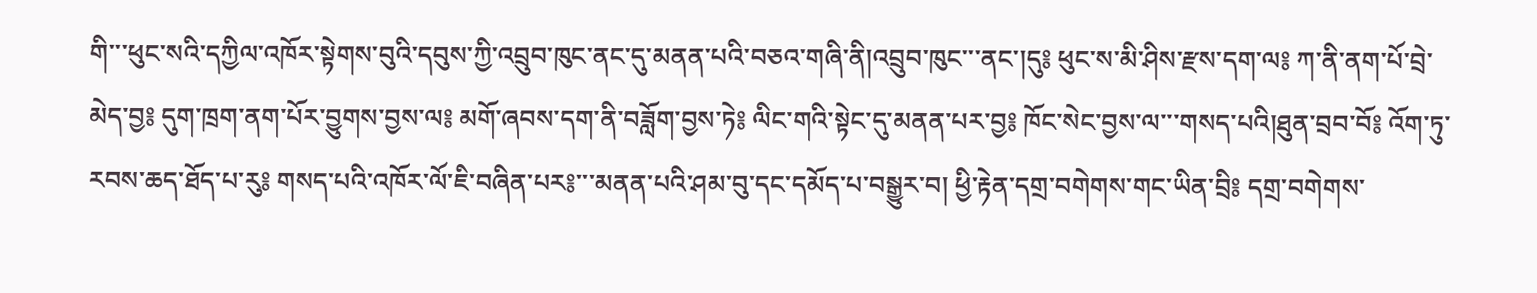གི་་་ཕུང་སའི་དཀྱིལ་འཁོར་སྟེགས་བུའི་དབུས་ཀྱི་འབྲུབ་ཁུང་ནང་དུ་མནན་པའི་བཅའ་གཞི་ནི།འབྲུབ་ཁུང་་་ནང་།དུ༔ ཕུང་ས་མི་ཤིས་རྫས་དག་ལ༔ ཀ་ནི་ནག་པོ་བྲེ་མེད་བྱ༔ དུག་ཁྲག་ནག་པོར་བྱུགས་བྱས་ལ༔ མགོ་ཞབས་དག་ནི་བཟློག་བྱས་ཏེ༔ ལིང་གའི་སྟེང་དུ་མནན་པར་བྱ༔ ཁོང་སེང་བྱས་ལ་་་གསད་པའི།ཐུན་བྲབ་བོ༔ འོག་ཏུ་རབས་ཆད་ཐོད་པ་རུ༔ གསད་པའི་འཁོར་ལོ་ཇི་བཞིན་པར༔་་་མནན་པའི་ཤམ་བུ་དང་དམོད་པ་བསྒྱུར་བ། ཕྱི་རྟེན་དགྲ་བགེགས་གང་ཡིན་བྲི༔ དགྲ་བགེགས་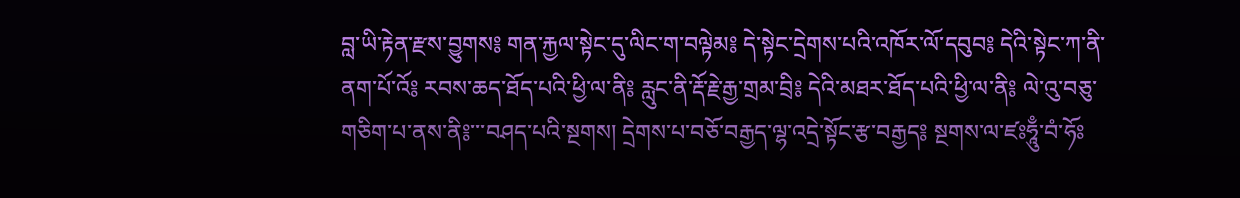བླ་ཡི་རྟེན་རྫས་བྱུགས༔ གན་རྐྱལ་སྟེང་དུ་ལིང་ག་བལྟེམ༔ དེ་སྟེང་དྲེགས་པའི་འཁོར་ལོ་དབུབ༔ དེའི་སྟེང་ཀ་ནི་ནག་པོ་འོ༔ རབས་ཆད་ཐོད་པའི་ཕྱི་ལ་ནི༔ རླུང་ནི་རྡོ་རྗེ་རྒྱ་གྲམ་བྲི༔ དེའི་མཐར་ཐོད་པའི་ཕྱི་ལ་ནི༔ ལེ་འུ་བཅུ་གཅིག་པ་ནས་ནི༔་་་བཤད་པའི་སྔགས། དྲེགས་པ་བཅོ་བརྒྱད་ལྷ་འདྲེ་སྟོང་རྩ་བརྒྱད༔ སྔགས་ལ་ཛཿཧཱུྃ་བཾ་ཧོཿ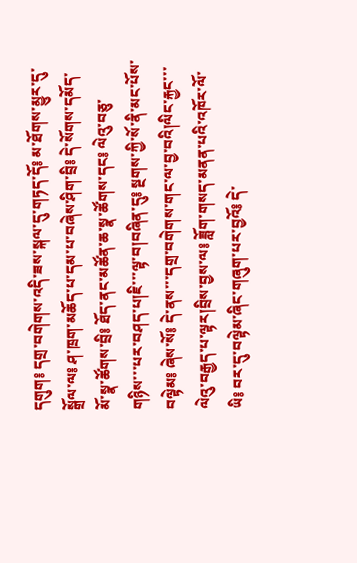དགུག༔ དགྲ་བགེགས་འདི་ཟས་སྐལ་དུ་གཏད་དོ༔ མ་ཐོགས་མྱུར་དུ་སྒྲོལ་ལ༔ ཤ་ཁྲག་མཆོད་པ་དམ་པ་བཞེས་ཤིག་བྲི༔ དེ་སོགས་དམོད་མོ་སྣ་ཚོགས་བྲི༔ ཐོད་ནང་མཚོན་ཆ་སྣ་ཚོགས་དང༔ ལེའུ་བཅུ་གཉིས་་་པར་བཤད་པ།ཇི་་་ལྟ་བ།བཞིན་དུ༔ སྔགས་ཀྱི་སོ་ནི་མང་པོས་བལྟེམ༔ ཞེས་སོ༔ དེ་ནས་་་དགྲ་བགེགས་གང་ལ་བྱ་བའི།ལིང་རྐྱང་་་ལེའུ་བརྒྱད་པ་ལྟར།བྲིས་བྱས་ལ༔ ཟློག་གསད་མནན་པའི་འཁོར་ལོ་ཡི༔ བར་དུ་བལྟེམ་ཞིང་གཞུག་པར་བྱའོ༔ དེ་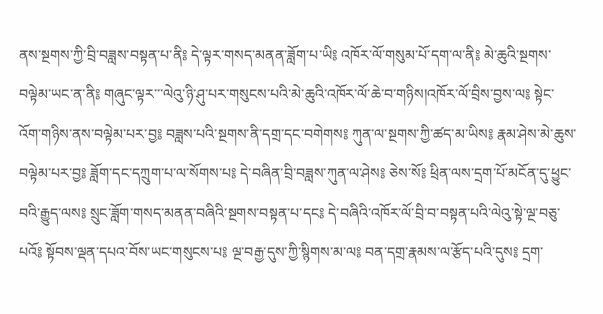ནས་སྔགས་ཀྱི་བྲི་བཟླས་བསྟན་པ་ནི༔ དེ་ལྟར་གསད་མནན་ཟློག་པ་ཡི༔ འཁོར་ལོ་གསུམ་པོ་དག་ལ་ནི༔ མེ་ཆུའི་སྔགས་བལྟེམ་ཡང་ན་ནི༔ གཞུང་ལྟར་་་ལེའུ་ཉི་ཤུ་པར་གསུངས་པའི་མེ་ཆུའི་འཁོར་ལོ་ཆེ་བ་གཉིས།འཁོར་ལོ་བྲིས་བྱས་ལ༔ སྟེང་འོག་གཉིས་ནས་བལྟེམ་པར་བྱ༔ བཟླས་པའི་སྔགས་ནི་དགྲ་དང་བགེགས༔ ཀུན་ལ་སྔགས་ཀྱི་ཚད་མ་ཡིས༔ རྣམ་ཤེས་མེ་ཆུས་བལྟེམ་པར་བྱ༔ ཟློག་དང་དཀྲུག་པ་ལ་སོགས་པ༔ དེ་བཞིན་བྲི་བཟླས་ཀུན་ལ་ཤེས༔ ཅེས་སོ༔ ཕྲིན་ལས་དྲག་པོ་མངོན་དུ་ཕྱུང་བའི་རྒྱུད་ལས༔ སྲུང་ཟློག་གསད་མནན་བཞིའི་སྔགས་བསྟན་པ་དང༔ དེ་བཞིའི་འཁོར་ལོ་བྲི་བ་བསྟན་པའི་ལེའུ་སྟེ་ལྔ་བཅུ་པའོ༔ སྟོབས་ལྡན་དཔའ་བོས་ཡང་གསུངས་པ༔ ལྔ་བརྒྱ་དུས་ཀྱི་སྙིགས་མ་ལ༔ བན་དགྲ་རྣམས་ལ་རྩོད་པའི་དུས༔ དྲག་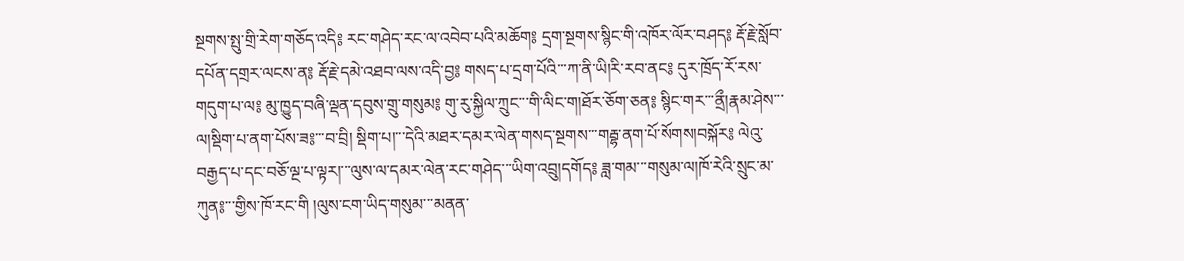སྔགས་སྤུ་གྲི་རེག་གཅོད་འདི༔ རང་གཤེད་རང་ལ་འབེབ་པའི་མཆོག༔ དྲག་སྔགས་སྙིང་གི་འཁོར་ལོར་བཤད༔ རྡོ་རྗེ་སློབ་དཔོན་དགྲར་ལངས་ན༔ རྡོ་རྗེ་དམེ་འཐབ་ལས་འདི་བྱ༔ གསད་པ་དྲག་པོའི་་་ཀ་ནི་ཡི།རི་རབ་ནང༔ དུར་ཁྲོད་རོ་རས་གདུག་པ་ལ༔ མུ་ཁྱུད་བཞི་ལྡན་དབུས་གྲུ་གསུམ༔ གུ་རུ་སྐྱིལ་ཀྲུང་་་གི་ལིང་ག།ཐོར་ཅོག་ཅན༔ སྙིང་གར་་་ནྲྀ།རྣམ་ཤེས་་་ལ།སྡིག་པ་ནག་པོས་ཟ༔་་་བ་བྲི། སྡིག་པ།་་་དེའི་མཐར་དམར་ལེན་གསད་སྔགས་་་གརྦྷ་ནག་པོ་སོགས།བསྐོར༔ ལེའུ་བརྒྱད་པ་དང་བཅོ་ལྔ་པ་ལྟར།་་་ལུས་ལ་དམར་ལེན་རང་གཤེད་་་ཡིག་འབྲུ།དགོད༔ ཟླ་གམ་་་གསུམ་ལ།ཁོ་རེའི་སྲུང་མ་ཀུན༔་་་གྱིས་ཁོ་རང་གི །ལུས་ངག་ཡིད་གསུམ་་་མནན་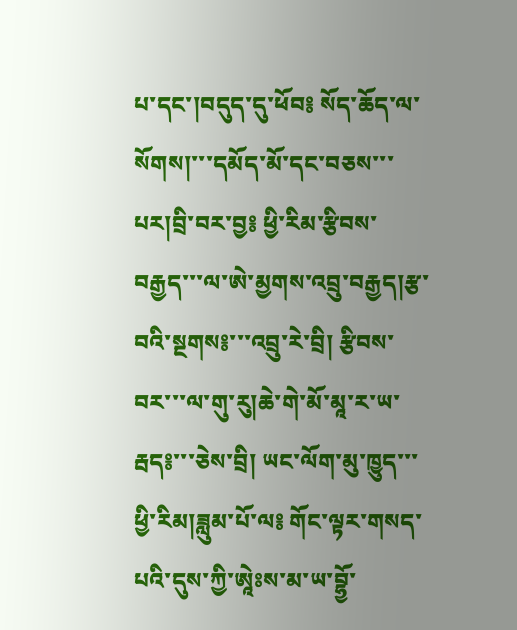པ་དང་།བདུད་དུ་ཕོབ༔ སོད་ཆོད་ལ་སོགས།་་་དམོད་མོ་དང་བཅས་་་པར།བྲི་བར་བྱ༔ ཕྱི་རིམ་རྩིབས་བརྒྱད་་་ལ་ཨེ་མྱགས་འབྲུ་བརྒྱད།རྩ་བའི་སྔགས༔་་་འབྲུ་རེ་བྲི། རྩིབས་བར་་་ལ་གུ་རུ།ཆེ་གེ་མོ་མཱ་ར་ཡ་རྦད༔་་་ཅེས་བྲི། ཡང་ལོག་མུ་ཁྱུད་་་ཕྱི་རིམ།ཟླུམ་པོ་ལ༔ གོང་ལྟར་གསད་པའི་དུས་ཀྱི་ཨཱེཿས་མ་ཡ་བྷྱོ་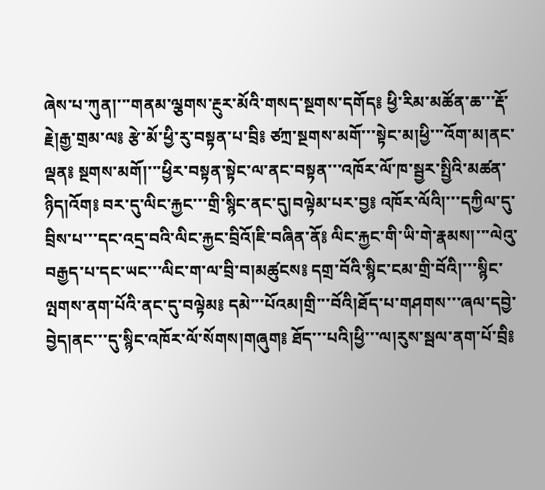ཞེས་པ་ཀུན།་་་གནམ་ལྕགས་རྔུར་མོའི་གསད་སྔགས་དགོད༔ ཕྱི་རིམ་མཚོན་ཆ་་་རྡོ་རྗེ།རྒྱ་གྲམ་ལ༔ རྩེ་མོ་ཕྱི་རུ་བསྟན་པ་བྲི༔ ཙཀྲ་སྔགས་མགོ་་་སྟེང་མ།ཕྱི་་་འོག་མ།ནང་ལྡན༔ སྔགས་མགོ།་་་ཕྱིར་བསྟན་སྟེང་ལ་ནང་བསྟན་་་འཁོར་ལོ་ཁ་སྦྱར་སྤྱིའི་མཚན་ཉིད།འོག༔ བར་དུ་ལིང་རྐྱང་་་གྲི་སྙིང་ནང་དུ།བལྟེམ་པར་བྱ༔ འཁོར་ལོའི།་་་དཀྱིལ་དུ་བྲིས་པ་་་དང་འདྲ་བའི་ལིང་རྐྱང་བྲིའོ།ཇི་བཞིན་ནོ༔ ལིང་རྐྱང་གི་ཡི་གེ་རྣམས།་་་ལེའུ་བརྒྱད་པ་དང་ཡང་་་ལིང་ག་ལ་བྲི་བ།མཚུངས༔ དགྲ་བོའི་སྙིང་ངམ་གྲི་བོའི།་་་སྙིང་ལྤགས་ནག་པོའི་ནང་དུ་བལྟེམ༔ དམེ་་་པོའམ།གྲི་་་བོའི།ཐོད་པ་གཤགས་་་ཞལ་དབྱེ་བྱེད།ནང་་་དུ་སྙིང་འཁོར་ལོ་སོགས།གཞུག༔ ཐོད་་་པའི།ཕྱི་་་ལ།རུས་སྦལ་ནག་པོ་བྲི༔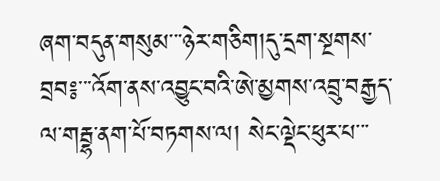ཞག་བདུན་གསུམ་་་ཉེར་གཅིག།དུ་དྲག་སྔགས་བྲབ༔་་་འོག་ནས་འབྱུང་བའི་ཨེ་མྱགས་འབྲུ་བརྒྱད་ལ་གརྦྷ་ནག་པོ་བཏགས་ལ། སེང་ལྡེང་ཕུར་པ་་་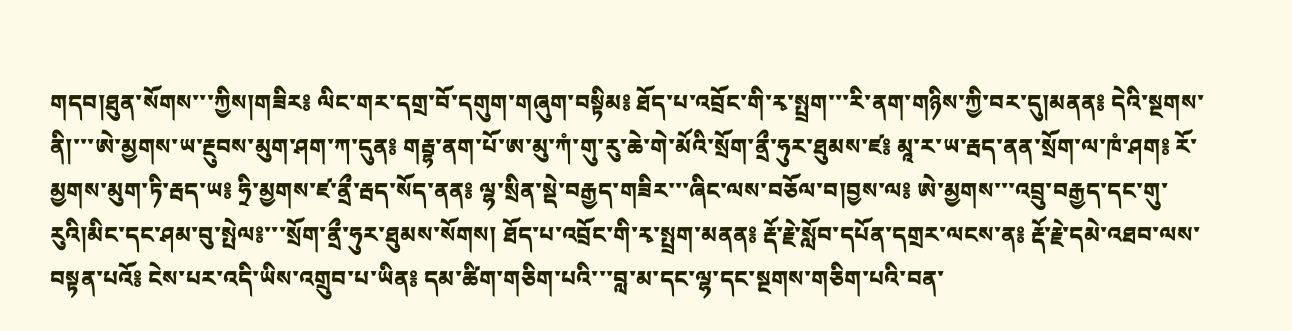གདབ།ཐུན་སོགས་་་ཀྱིས།གཟིར༔ ལིང་གར་དགྲ་བོ་དགུག་གཞུག་བསྟིམ༔ ཐོད་པ་འབྲོང་གི་རྭ་སྤྲག་་་རི་ནག་གཉིས་ཀྱི་བར་དུ།མནན༔ དེའི་སྔགས་ནི།་་་ཨེ་མྱགས་ཡ་རྔུབས་མུག་ཤག་ཀ་དུན༔ གརྦྷ་ནག་པོ་ཨ་མུ་ཀཾ་གུ་རུ་ཆེ་གེ་མོའི་སྲོག་ནྲྀ་ཧུར་ཐུམས་ཛ༔ མཱ་ར་ཡ་རྦད་ནན་སྲོག་ལ་ཁཾ་ཤག༔ རོ་མྱགས་མུག་ཏི་རྦད་ཡ༔ ཧྲི་མྱགས་ཛ་ནྲྀ་རྦད་སོད་ནན༔ ལྷ་སྲིན་སྡེ་བརྒྱད་གཟིར་་་ཞིང་ལས་བཅོལ་བ།བྱས་ལ༔ ཨེ་མྱགས་་་འབྲུ་བརྒྱད་དང་གུ་རུའི།མིང་དང་ཤམ་བུ་སྤེལ༔་་་སྲོག་ནྲྀ་ཧུར་ཐུམས་སོགས། ཐོད་པ་འབྲོང་གི་རྭ་སྤྲག་མནན༔ རྡོ་རྗེ་སློབ་དཔོན་དགྲར་ལངས་ན༔ རྡོ་རྗེ་དམེ་འཐབ་ལས་བསྟན་པའོ༔ ངེས་པར་འདི་ཡིས་འགྲུབ་པ་ཡིན༔ དམ་ཚིག་གཅིག་པའི་་་བླ་མ་དང་ལྷ་དང་སྔགས་གཅིག་པའི་བན་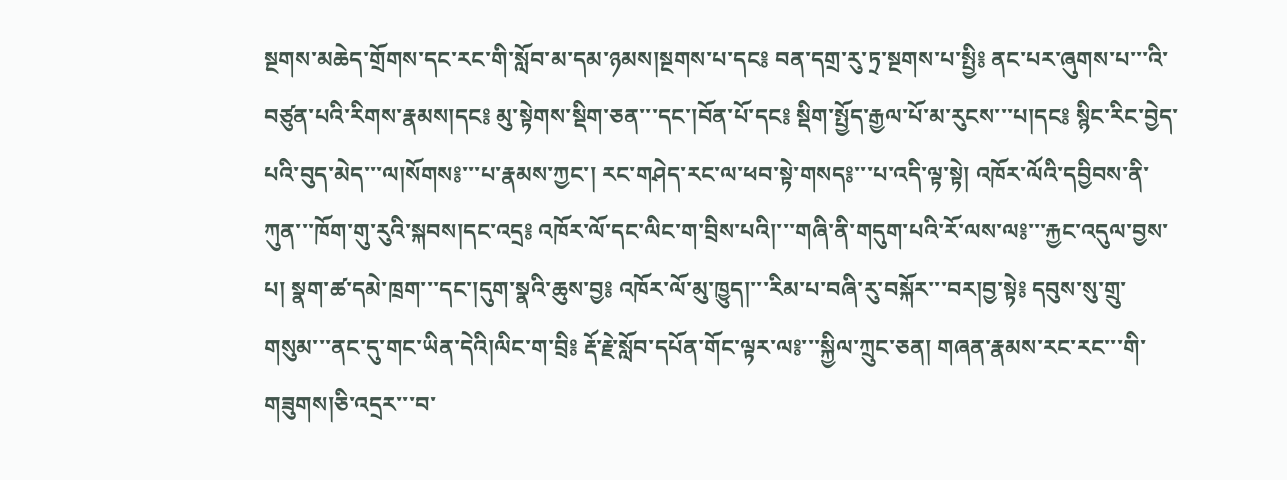སྔགས་མཆེད་གྲོགས་དང་རང་གི་སློབ་མ་དམ་ཉམས།སྔགས་པ་དང༔ བན་དགྲ་རུ་ཏྲ་སྔགས་པ་སྤྱི༔ ནང་པར་ཞུགས་པ་་་འི་བཙུན་པའི་རིགས་རྣམས།དང༔ མུ་སྟེགས་སྡིག་ཅན་་་དང་།བོན་པོ་དང༔ སྡིག་སྤྱོད་རྒྱལ་པོ་མ་རུངས་་་པ།དང༔ སྙིང་རིང་བྱེད་པའི་བུད་མེད་་་ལ།སོགས༔་་་པ་རྣམས་ཀྱང་། རང་གཤེད་རང་ལ་ཕབ་སྟེ་གསད༔་་་པ་འདི་ལྟ་སྟེ། འཁོར་ལོའི་དབྱིབས་ནི་ཀུན་་་ཁོག་གུ་རུའི་སྐབས།དང་འདྲ༔ འཁོར་ལོ་དང་ལིང་ག་བྲིས་པའི།་་་གཞི་ནི་གདུག་པའི་རོ་ལས་ལ༔་་་རྐྱང་འདུལ་བྱས་པ། སྣག་ཚ་དམེ་ཁྲག་་་དང་།དུག་སྣའི་ཆུས་བྱ༔ འཁོར་ལོ་མུ་ཁྱུད།་་་རིམ་པ་བཞི་རུ་བསྐོར་་་བར།བྱ་སྟེ༔ དབུས་སུ་གྲུ་གསུམ་་་ནང་དུ་གང་ཡིན་དེའི།ལིང་ག་བྲི༔ རྡོ་རྗེ་སློབ་དཔོན་གོང་ལྟར་ལ༔་་་སྐྱིལ་ཀྲུང་ཅན། གཞན་རྣམས་རང་རང་་་གི་གཟུགས།ཅི་འདྲར་་་བ་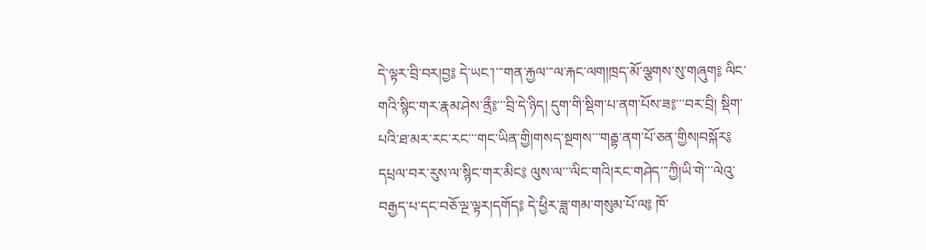དེ་ལྟར་བྲི་བར།བྱ༔ དེ་ཡང་།་་་གན་རྐྱལ་་་ལ་རྐང་ལག།ཁྲད་མོ་ལྕགས་སུ་གཞུག༔ ལིང་གའི་སྙིང་གར་རྣམ་ཤེས་ནྲྀ༔་་་བྲི་དེ་ཉིད། དུག་གི་སྡིག་པ་ནག་པོས་ཟ༔་་་བར་བྲི། སྡིག་པའི་ཐ་མར་རང་རང་་་གང་ཡིན་གྱི།གསད་སྔགས་་་གརྦྷ་ནག་པོ་ཅན་གྱིས།བསྐོར༔ དཔྲལ་བར་རུས་ལ་སྙིང་གར་མིང༔ ལུས་ལ་་་ལིང་གའི།རང་གཤེད་་་ཀྱི།ཡི་གེ་་་ལེའུ་བརྒྱད་པ་དང་བཅོ་ལྔ་ལྟར།དགོད༔ དེ་ཕྱིར་ཟླ་གམ་གསུམ་པོ་ལ༔ ཁོ་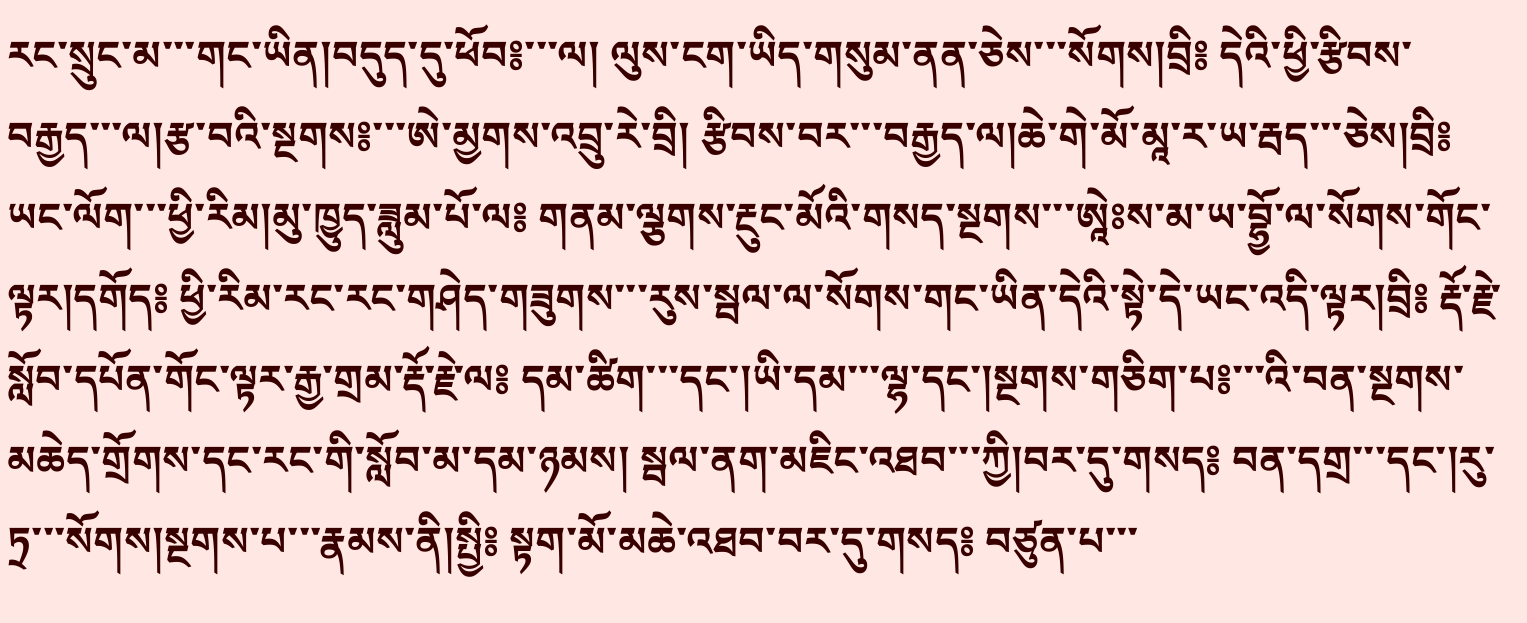རང་སྲུང་མ་་་གང་ཡིན།བདུད་དུ་ཕོབ༔་་་ལ། ལུས་ངག་ཡིད་གསུམ་ནན་ཅེས་་་སོགས།བྲི༔ དེའི་ཕྱི་རྩིབས་བརྒྱད་་་ལ།རྩ་བའི་སྔགས༔་་་ཨེ་མྱགས་འབྲུ་རེ་བྲི། རྩིབས་བར་་་བརྒྱད་ལ།ཆེ་གེ་མོ་མཱ་ར་ཡ་རྦད་་་ཅེས།བྲི༔ ཡང་ལོག་་་ཕྱི་རིམ།མུ་ཁྱུད་ཟླུམ་པོ་ལ༔ གནམ་ལྕགས་རྔུང་མོའི་གསད་སྔགས་་་ཨཱེཿས་མ་ཡ་བྷྱོ་ལ་སོགས་གོང་ལྟར།དགོད༔ ཕྱི་རིམ་རང་རང་གཤེད་གཟུགས་་་རུས་སྦལ་ལ་སོགས་གང་ཡིན་དེའི་སྟེ་དེ་ཡང་འདི་ལྟར།བྲི༔ རྡོ་རྗེ་སློབ་དཔོན་གོང་ལྟར་རྒྱ་གྲམ་རྡོ་རྗེ་ལ༔ དམ་ཚིག་་་དང་།ཡི་དམ་་་ལྷ་དང་།སྔགས་གཅིག་པ༔་་་འི་བན་སྔགས་མཆེད་གྲོགས་དང་རང་གི་སློབ་མ་དམ་ཉམས། སྦལ་ནག་མཇིང་འཐབ་་་ཀྱི།བར་དུ་གསད༔ བན་དགྲ་་་དང་།རུ་ཏྲ་་་སོགས།སྔགས་པ་་་རྣམས་ནི།སྤྱི༔ སྟག་མོ་མཆེ་འཐབ་བར་དུ་གསད༔ བཙུན་པ་་་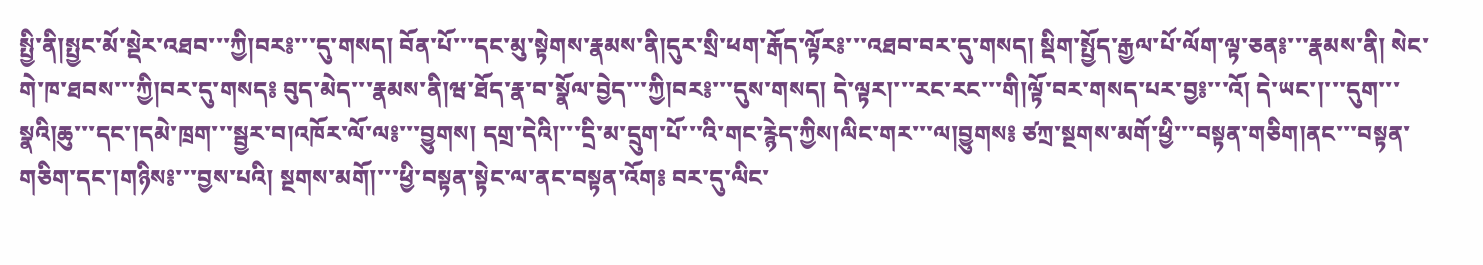སྤྱི་ནི།སྤྱང་མོ་སྡེར་འཐབ་་་ཀྱི།བར༔་་་དུ་གསད། བོན་པོ་་་དང་མུ་སྟེགས་རྣམས་ནི།དུར་སྲི་ཕག་རྒོད་ལྟོར༔་་་འཐབ་བར་དུ་གསད། སྡིག་སྤྱོད་རྒྱལ་པོ་ལོག་ལྟ་ཅན༔་་་རྣམས་ནི། སེང་གེ་ཁ་ཐབས་་་ཀྱི།བར་དུ་གསད༔ བུད་མེད་་་རྣམས་ནི།ཝ་ཐོད་རྣ་བ་སྣོལ་བྱེད་་་ཀྱི།བར༔་་་དུས་གསད། དེ་ལྟར།་་་རང་རང་་་གི།ལྟོ་བར་གསད་པར་བྱ༔་་་འོ། དེ་ཡང་།་་་དུག་་་སྣའི།ཆུ་་་དང་།དམེ་ཁྲག་་་སྦྱར་བ།འཁོར་ལོ་ལ༔་་་བྱུགས། དགྲ་དེའི།་་་དྲི་མ་དྲུག་པོ་་་འི་གང་རྙེད་ཀྱིས།ལིང་གར་་་ལ།བྱུགས༔ ཙཀྲ་སྔགས་མགོ་ཕྱི་་་བསྟན་གཅིག།ནང་་་བསྟན་གཅིག་དང་།གཉིས༔་་་བྱས་པའི། སྔགས་མགོ།་་་ཕྱི་བསྟན་སྟེང་ལ་ནང་བསྟན་འོག༔ བར་དུ་ལིང་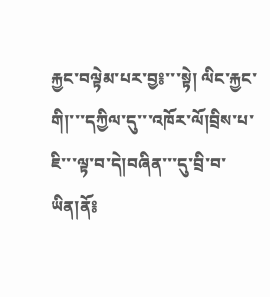རྐྱང་བལྟེམ་པར་བྱ༔་་་སྟེ། ལིང་རྐྱང་གི།་་་དཀྱིལ་དུ་་་འཁོར་ལོ།བྲིས་པ་ཇི་་་ལྟ་བ་དེ།བཞིན་་་དུ་བྲི་བ་ཡིན།ནོ༔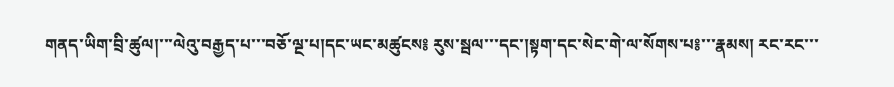གནད་ཡིག་བྲི་ཚུལ།་་་ལེའུ་བརྒྱད་པ་་་བཅོ་ལྔ་པ།དང་ཡང་མཚུངས༔ རུས་སྦལ་་་དང་།སྟག་དང་སེང་གེ་ལ་སོགས་པ༔་་་རྣམས། རང་རང་་་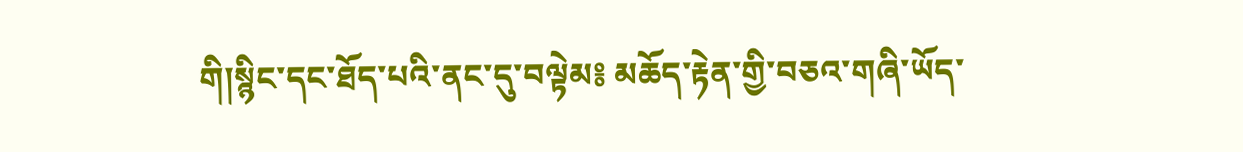གི།སྙིང་དང་ཐོད་པའི་ནང་དུ་བལྟེམ༔ མཆོད་རྟེན་གྱི་བཅའ་གཞི་ཡོད་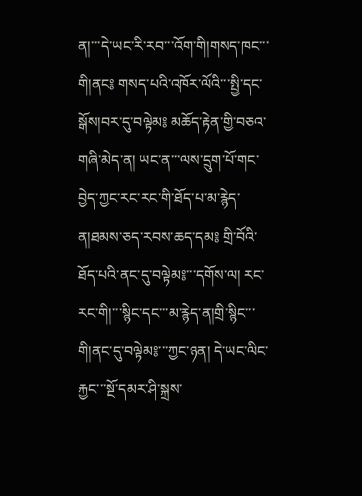ན།་་་དེ་ཡང་རི་རབ་་་འོག་གི།གསད་ཁང་་་གི།ནང༔ གསད་པའི་འཁོར་ལོའི་་་སྤྱི་དང་སྒོས།བར་དུ་བལྟེམ༔ མཆོད་རྟེན་གྱི་བཅའ་གཞི་མེད་ན། ཡང་ན་་་ལས་དྲུག་པོ་གང་བྱེད་ཀྱང་རང་རང་གི་ཐོད་པ་མ་རྙེད་ན།ཐམས་ཅད་རབས་ཆད་དམ༔ གྲི་བོའི་ཐོད་པའི་ནང་དུ་བལྟེམ༔་་་དགོས་ལ། རང་རང་གི།་་་སྙིང་དང་་་མ་རྙེད་ན།གྲི་སྙིང་་་གི།ནང་དུ་བལྟེམ༔་་་ཀྱང་ཉན། དེ་ཡང་ལིང་རྐྱང་་་སྔོ་དམར་ཤི་སྐྲས་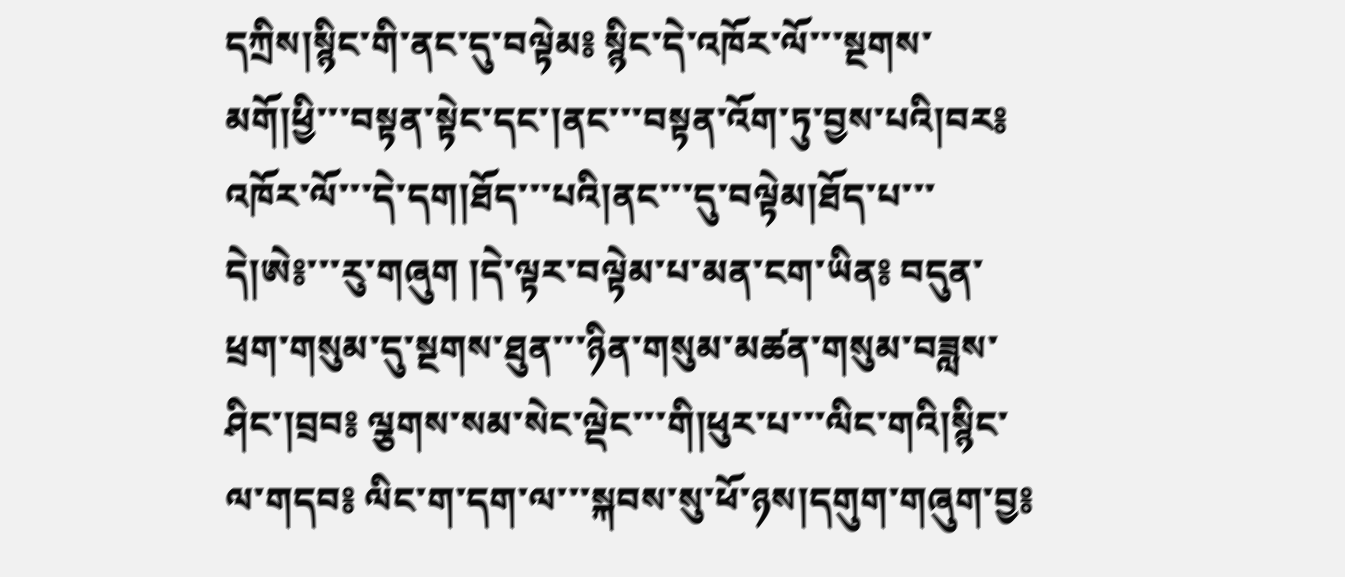དཀྲིས།སྙིང་གི་ནང་དུ་བལྟེམ༔ སྙིང་དེ་འཁོར་ལོ་་་སྔགས་མགོ།ཕྱི་་་བསྟན་སྟེང་དང་།ནང་་་བསྟན་འོག་ཏུ་བྱས་པའི།བར༔ འཁོར་ལོ་་་དེ་དག།ཐོད་་་པའི།ནང་་་དུ་བལྟེམ།ཐོད་པ་་་དེ།ཨེ༔་་་རུ་གཞུག །དེ་ལྟར་བལྟེམ་པ་མན་ངག་ཡིན༔ བདུན་ཕྲག་གསུམ་དུ་སྔགས་ཐུན་་་ཉིན་གསུམ་མཚན་གསུམ་བཟླས་ཤིང་།བྲབ༔ ལྕགས་སམ་སེང་ལྡེང་་་གི།ཕུར་པ་་་ལིང་གའི།སྙིང་ལ་གདབ༔ ལིང་ག་དག་ལ་་་སྐབས་སུ་ཕོ་ཉས།དགུག་གཞུག་བྱ༔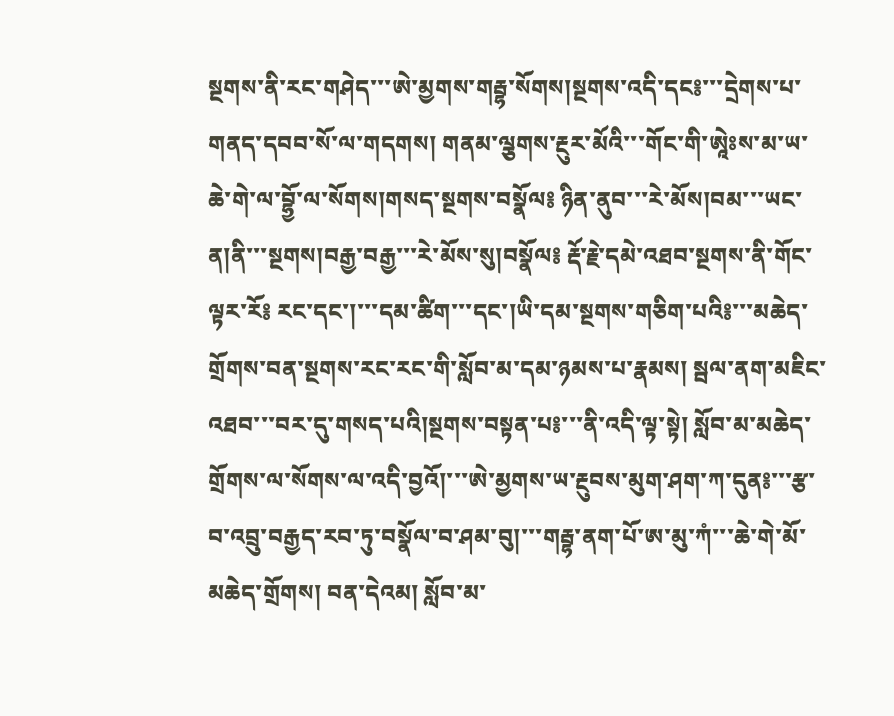སྔགས་ནི་རང་གཤེད་་་ཨེ་མྱགས་གརྦྷ་སོགས།སྔགས་འདི་དང༔་་་དྲེགས་པ་གནད་དབབ་སོ་ལ་གདགས། གནམ་ལྕགས་རྔུར་མོའི་་་གོང་གི་ཨཱེཿས་མ་ཡ་ཆེ་གེ་ལ་བྷྱོ་ལ་སོགས།གསད་སྔགས་བསྣོལ༔ ཉིན་ནུབ་་་རེ་མོས།བམ་་་ཡང་ན།ནི་་་སྔགས།བརྒྱ་བརྒྱ་་་རེ་མོས་སུ།བསྣོལ༔ རྡོ་རྗེ་དམེ་འཐབ་སྔགས་ནི་གོང་ལྟར་རོ༔ རང་དང་།་་་དམ་ཚིག་་་དང་།ཡི་དམ་སྔགས་གཅིག་པའི༔་་་མཆེད་གྲོགས་བན་སྔགས་རང་རང་གི་སློབ་མ་དམ་ཉམས་པ་རྣམས། སྦལ་ནག་མཇིང་འཐབ་་་བར་དུ་གསད་པའི།སྔགས་བསྟན་པ༔་་་ནི་འདི་ལྟ་སྟེ། སློབ་མ་མཆེད་གྲོགས་ལ་སོགས་ལ་འདི་བྱའོ།་་་ཨེ་མྱགས་ཡ་རྔུབས་མུག་ཤག་ཀ་དུན༔་་་རྩ་བ་འབྲུ་བརྒྱད་རབ་ཏུ་བསྣོལ་བ་ཤམ་བུ།་་་གརྦྷ་ནག་པོ་ཨ་མུ་ཀཾ་་་ཆེ་གེ་མོ་མཆེད་གྲོགས། བན་དེའམ། སློབ་མ་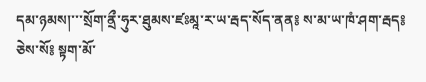དམ་ཉམས།་་་སྲོག་ནྲྀ་ཧུར་ཐུམས་ཛཿམཱ་ར་ཡ་རྦད་སོད་ནན༔ ས་མ་ཡ་ཁཾ་ཤག་རྦད༔ ཅེས་སོ༔ སྟག་མོ་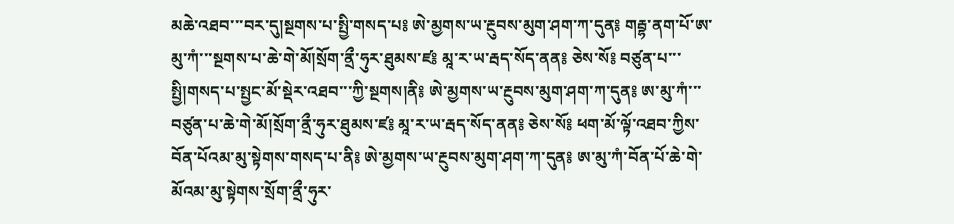མཆེ་འཐབ་་་བར་དུ།སྔགས་པ་སྤྱི་གསད་པ༔ ཨེ་མྱགས་ཡ་རྔུབས་མུག་ཤག་ཀ་དུན༔ གརྦྷ་ནག་པོ་ཨ་མུ་ཀཾ་་་སྔགས་པ་ཆེ་གེ་མོ།སྲོག་ནྲྀ་ཧུར་ཐུམས་ཛ༔ མཱ་ར་ཡ་རྦད་སོད་ནན༔ ཅེས་སོ༔ བཙུན་པ་་་སྤྱི།གསད་པ་སྤྱང་མོ་སྡེར་འཐབ་་་ཀྱི་སྔགས།ནི༔ ཨེ་མྱགས་ཡ་རྔུབས་མུག་ཤག་ཀ་དུན༔ ཨ་མུ་ཀཾ་་་བཙུན་པ་ཆེ་གེ་མོ།སྲོག་ནྲྀ་ཧུར་ཐུམས་ཛ༔ མཱ་ར་ཡ་རྦད་སོད་ནན༔ ཅེས་སོ༔ ཕག་མོ་ལྟོ་འཐབ་ཀྱིས་བོན་པོའམ་མུ་སྟེགས་གསད་པ་ནི༔ ཨེ་མྱགས་ཡ་རྔུབས་མུག་ཤག་ཀ་དུན༔ ཨ་མུ་ཀཾ་བོན་པོ་ཆེ་གེ་མོའམ་མུ་སྟེགས་སྲོག་ནྲྀ་ཧུར་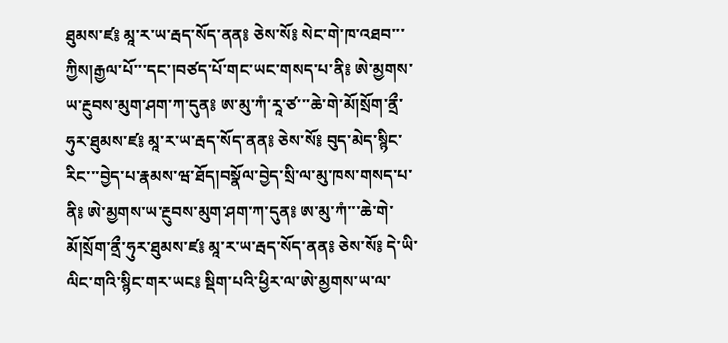ཐུམས་ཛ༔ མཱ་ར་ཡ་རྦད་སོད་ནན༔ ཅེས་སོ༔ སེང་གེ་ཁ་འཐབ་་་ཀྱིས།རྒྱལ་པོ་་་དང་།བཙད་པོ་གང་ཡང་གསད་པ་ནི༔ ཨེ་མྱགས་ཡ་རྔུབས་མུག་ཤག་ཀ་དུན༔ ཨ་མུ་ཀཾ་རཱ་ཙ་་་ཆེ་གེ་མོ།སྲོག་ནྲྀ་ཧུར་ཐུམས་ཛ༔ མཱ་ར་ཡ་རྦད་སོད་ནན༔ ཅེས་སོ༔ བུད་མེད་སྙིང་རིང་་་བྱེད་པ་རྣམས་ཝ་ཐོད།བསྣོལ་བྱེད་སྲི་ལ་མུ་ཁས་གསད་པ་ནི༔ ཨེ་མྱགས་ཡ་རྔུབས་མུག་ཤག་ཀ་དུན༔ ཨ་མུ་ཀཾ་་་ཆེ་གེ་མོ།སྲོག་ནྲྀ་ཧུར་ཐུམས་ཛ༔ མཱ་ར་ཡ་རྦད་སོད་ནན༔ ཅེས་སོ༔ དེ་ཡི་ལིང་གའི་སྙིང་གར་ཡང༔ སྡིག་པའི་ཕྱིར་ལ་ཨེ་མྱགས་ཡ་ལ་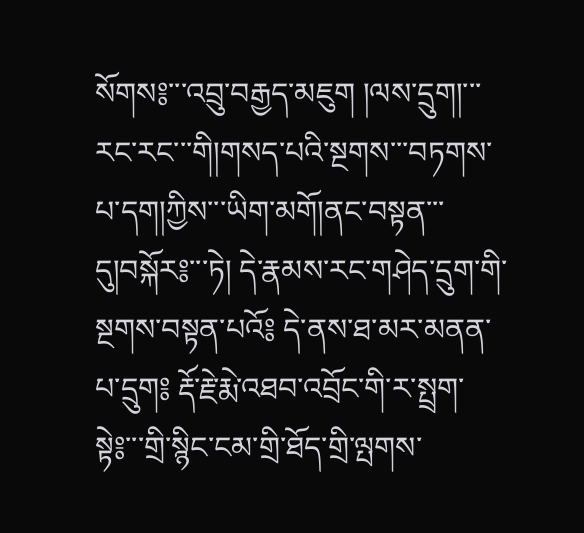སོགས༔་་་འབྲུ་བརྒྱད་མཇུག །ལས་དྲུག།་་་རང་རང་་་གི།གསད་པའི་སྔགས་་་བཏགས་པ་དག།ཀྱིས་་་ཡིག་མགོ།ནང་བསྟན་་་དུ།བསྐོར༔་་་ཏེ། དེ་རྣམས་རང་གཤེད་དྲུག་གི་སྔགས་བསྟན་པའོ༔ དེ་ནས་ཐ་མར་མནན་པ་དྲུག༔ རྡོ་རྗེ་རྨེ་འཐབ་འབྲོང་གི་ར་སྤྲག་སྟེ༔་་་གྲི་སྙིང་ངམ་གྲི་ཐོད་གྲི་ལྤགས་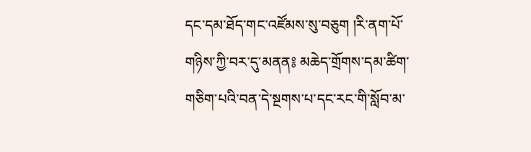དང་དམ་ཐོད་གང་འཛོམས་སུ་བཅུག །རི་ནག་པོ་གཉིས་ཀྱི་བར་དུ་མནན༔ མཆེད་གྲོགས་དམ་ཚིག་གཅིག་པའི་བན་དེ་སྔགས་པ་དང་རང་གི་སློབ་མ་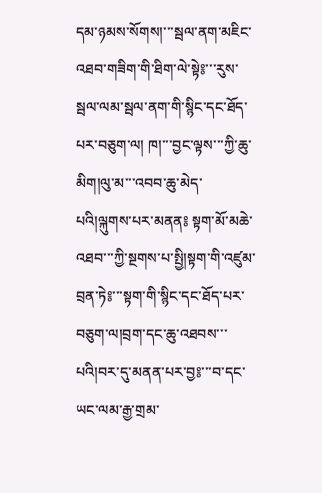དམ་ཉམས་སོགས།་་་སྦལ་ནག་མཇིང་འཐབ་གཟིག་གི་ཐིག་ལེ་སྟེ༔་་་རུས་སྦལ་ལམ་སྦལ་ནག་གི་སྙིང་དང་ཐོད་པར་བཅུག་ལ། ཁ།་་་བྱང་ལྟས་་་ཀྱི་ཆུ་མིག།ལུ་མ་་་འབབ་ཆུ་མེད་པའི།ལྐུགས་པར་མནན༔ སྟག་མོ་མཆེ་འཐབ་་་ཀྱི་སྔགས་པ་སྤྱི།སྟག་གི་འཛུམ་བྲན་ཏེ༔་་་སྟག་གི་སྙིང་དང་ཐོད་པར་བཅུག་ལ།བྲག་དང་ཆུ་འཐབས་་་པའི།བར་དུ་མནན་པར་བྱ༔་་་བ་དང་ཡང་ལམ་རྒྱ་གྲམ་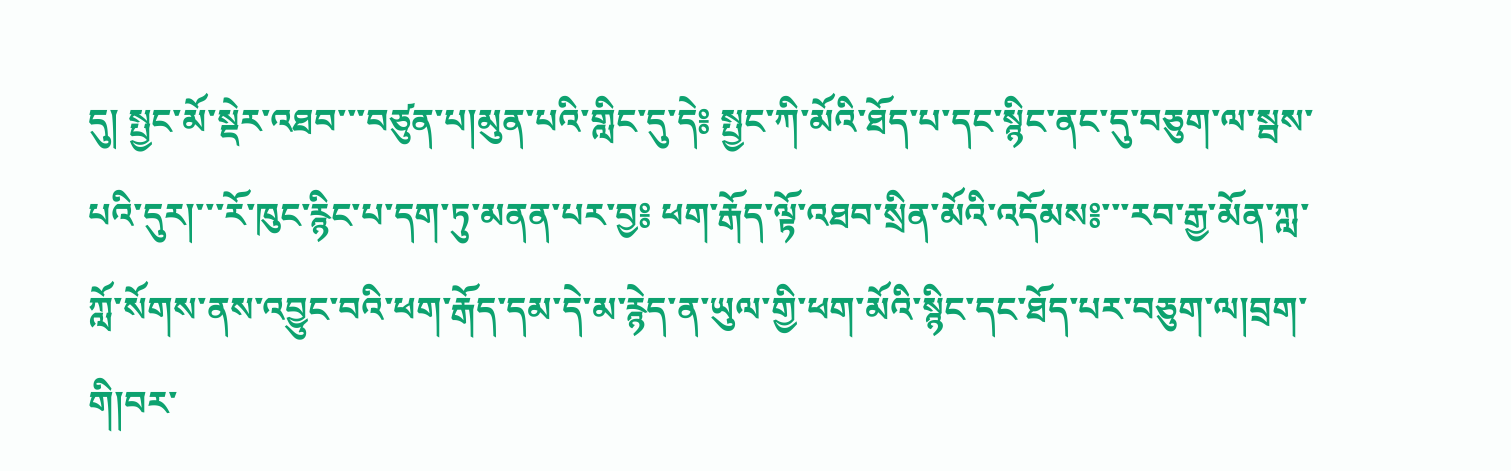དུ། སྤྱང་མོ་སྡེར་འཐབ་་་བཙུན་པ།མུན་པའི་གླིང་དུ་དེ༔ སྤྱང་ཀི་མོའི་ཐོད་པ་དང་སྙིང་ནང་དུ་བཅུག་ལ་སྦས་པའི་དུར།་་་རོ་ཁུང་རྙིང་པ་དག་ཏུ་མནན་པར་བྱ༔ ཕག་རྒོད་ལྟོ་འཐབ་སྲིན་མོའི་འདོམས༔་་་རབ་རྒྱ་མོན་ཀླ་ཀློ་སོགས་ནས་འབྱུང་བའི་ཕག་རྒོད་དམ་དེ་མ་རྙེད་ན་ཡུལ་གྱི་ཕག་མོའི་སྙིང་དང་ཐོད་པར་བཅུག་ལ།བྲག་གི།བར་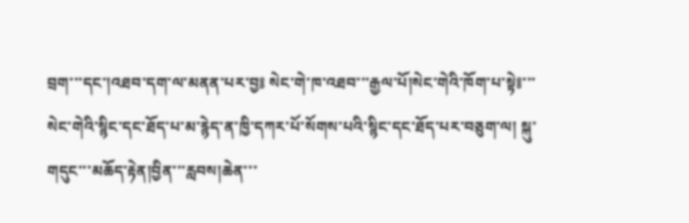བྲག་་་དང་།འཐབ་དག་ལ་མནན་པར་བྱ༔ སེང་གེ་ཁ་འཐབ་་་རྒྱལ་པོ།སེང་གེའི་ཁོག་པ་སྟེ༔་་་སེང་གེའི་སྙིང་དང་ཐོད་པ་མ་རྙེད་ན་ཁྱི་དཀར་པོ་སོགས་པའི་སྙིང་དང་ཐོད་པར་བཅུག་ལ། སྐུ་གདུང་་་མཆོད་རྟེན།བྱིན་་་རླབས།ཆེན་་་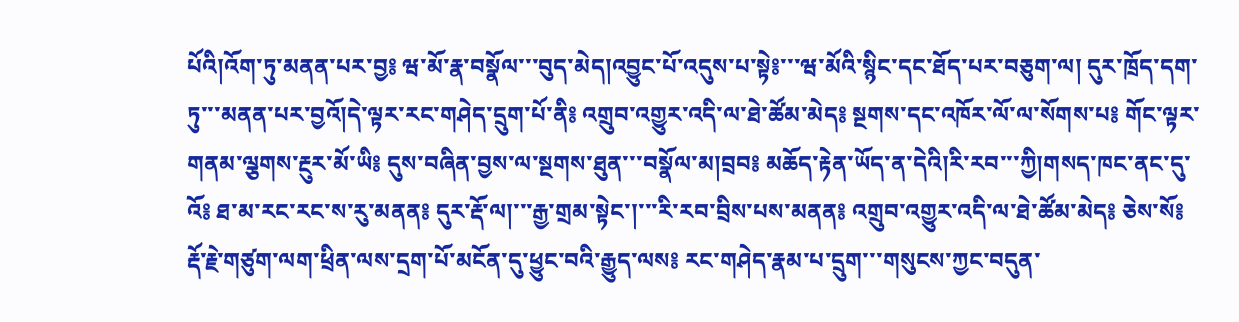པོའི།འོག་ཏུ་མནན་པར་བྱ༔ ཝ་མོ་རྣ་བསྣོལ་་་བུད་མེད།འབྱུང་པོ་འདུས་པ་སྟེ༔་་་ཝ་མོའི་སྙིང་དང་ཐོད་པར་བཅུག་ལ། དུར་ཁྲོད་དག་ཏུ་་་མནན་པར་བྱའོ།དེ་ལྟར་རང་གཤེད་དྲུག་པོ་ནི༔ འགྲུབ་འགྱུར་འདི་ལ་ཐེ་ཚོམ་མེད༔ སྔགས་དང་འཁོར་ལོ་ལ་སོགས་པ༔ གོང་ལྟར་གནམ་ལྕགས་རྔུར་མོ་ཡི༔ དུས་བཞིན་བྱས་ལ་སྔགས་ཐུན་་་བསྣོལ་མ།བྲབ༔ མཆོད་རྟེན་ཡོད་ན་དེའི།རི་རབ་་་ཀྱི།གསད་ཁང་ནང་དུ་འོ༔ ཐ་མ་རང་རང་ས་རུ་མནན༔ དུར་རྡོ་ལ།་་་རྒྱ་གྲམ་སྟེང་།་་་རི་རབ་བྲིས་པས་མནན༔ འགྲུབ་འགྱུར་འདི་ལ་ཐེ་ཚོམ་མེད༔ ཅེས་སོ༔ རྡོ་རྗེ་གཙུག་ལག་ཕྲིན་ལས་དྲག་པོ་མངོན་དུ་ཕྱུང་བའི་རྒྱུད་ལས༔ རང་གཤེད་རྣམ་པ་དྲུག་་་གསུངས་ཀྱང་བདུན་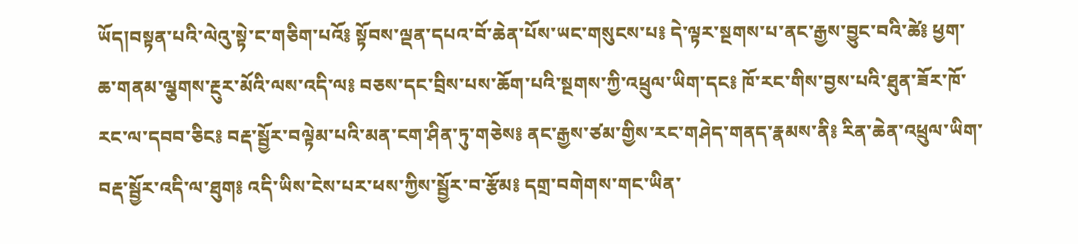ཡོད།བསྟན་པའི་ལེའུ་སྟེ་ང་གཅིག་པའོ༔ སྟོབས་ལྡན་དཔའ་བོ་ཆེན་པོས་ཡང་གསུངས་པ༔ དེ་ལྟར་སྔགས་པ་ནང་རྒྱས་བྱུང་བའི་ཚེ༔ ཕྱག་ཆ་གནམ་ལྕགས་རྔུར་མོའི་ལས་འདི་ལ༔ བཅས་དང་བྲིས་པས་ཆོག་པའི་སྔགས་ཀྱི་འཕྲུལ་ཡིག་དང༔ ཁོ་རང་གིས་བྱས་པའི་ཐུན་ཟོར་ཁོ་རང་ལ་དབབ་ཅིང༔ བརྡ་སྦྱོར་བལྟེམ་པའི་མན་ངག་ཤིན་ཏུ་གཅེས༔ ནང་རྒྱས་ཙམ་གྱིས་རང་གཤེད་གནད་རྣམས་ནི༔ རིན་ཆེན་འཕྲུལ་ཡིག་བརྡ་སྦྱོར་འདི་ལ་ཐུག༔ འདི་ཡིས་ངེས་པར་ཕས་ཀྱིས་སྦྱོར་བ་རྩོམ༔ དགྲ་བགེགས་གང་ཡིན་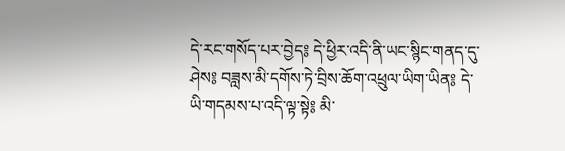དེ་རང་གསོད་པར་བྱེད༔ དེ་ཕྱིར་འདི་ནི་ཡང་སྙིང་གནད་དུ་ཤེས༔ བཟླས་མི་དགོས་ཏེ་བྲིས་ཆོག་འཕྲུལ་ཡིག་ཡིན༔ དེ་ཡི་གདམས་པ་འདི་ལྟ་སྟེ༔ མི་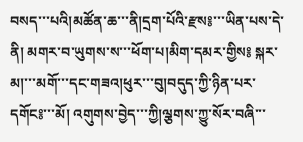བསད་་་པའི།མཚོན་ཆ་་་ནི།དྲག་པོའི་རྫས༔་་་ཡིན་པས་དེ་ནི། མགར་བ་ཡུགས་ས་་་ཕོག་པ།མིག་དམར་གྱིས༔ སྐར་མ།་་་མགོ་་་དང་གཟའ།ཕུར་་་བུ།བདུད་ཀྱི་ཉིན་པར་དགོང༔་་་མོ། འགུགས་བྱེད་་་ཀྱི།ལྕགས་ཀྱུ་སོར་བཞི་་་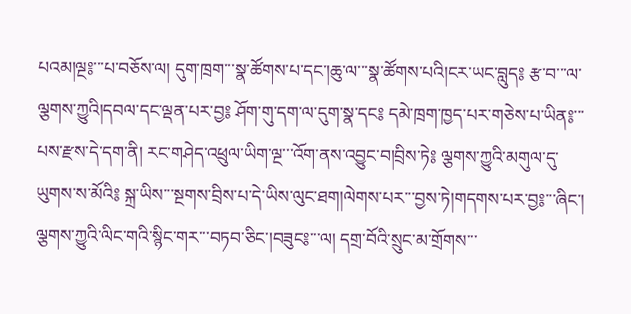པའམ།ལྔ༔་་་པ་བཅོས་ལ། དུག་ཁྲག་་་སྣ་ཚོགས་པ་དང་།ཆུ་ལ་་་སྣ་ཚོགས་པའི།ངར་ཡང་བླུད༔ རྩ་བ་་་ལ་ལྕགས་ཀྱུའི།དབལ་དང་ལྡན་པར་བྱ༔ ཤོག་གུ་དག་ལ་དུག་སྣ་དང༔ དམེ་ཁྲག་ཁྱད་པར་གཅེས་པ་ཡིན༔་་་པས་རྫས་དེ་དག་ནི། རང་གཤེད་འཕྲུལ་ཡིག་ལྔ་་་འོག་ནས་འབྱུང་བ།བྲིས་ཏེ༔ ལྕགས་ཀྱུའི་མགུལ་དུ་ཡུགས་ས་མོའི༔ སྐྲ་ཡིས་་་སྔགས་བྲིས་པ་དེ་ཡིས་ལུང་ཐག།ལེགས་པར་་་བྱས་ཏེ།གདགས་པར་བྱ༔་་་ཞིང་། ལྕགས་ཀྱུའི་ལིང་གའི་སྙིང་གར་་་བཏབ་ཅིང་།བཟུང༔་་་ལ། དགྲ་བོའི་སྲུང་མ་གྲོགས་་་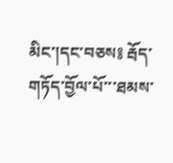མིང་།དང་བཅས༔ རྦོད་གཏོད་བྱོལ་པོ་་་ཐམས་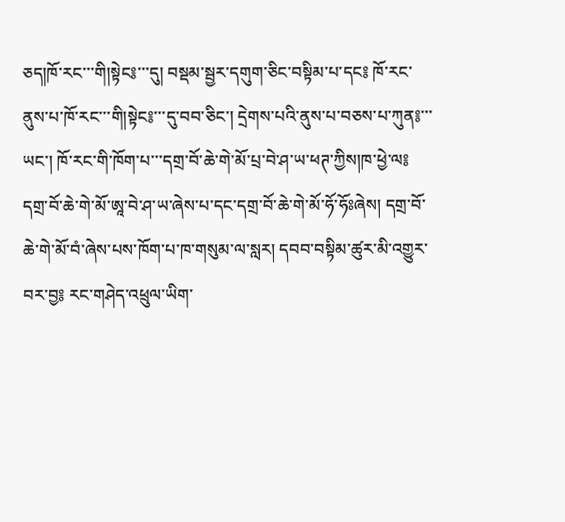ཅད།ཁོ་རང་་་གི།སྟེང༔་་་དུ། བསྡམ་སྦྱར་དགུག་ཅིང་བསྟིམ་པ་དང༔ ཁོ་རང་ནུས་པ་ཁོ་རང་་་གི།སྟེང༔་་་དུ་བབ་ཅིང་། དྲེགས་པའི་ནུས་པ་བཅས་པ་ཀུན༔་་་ཡང་། ཁོ་རང་གི་ཁོག་པ་་་དགྲ་བོ་ཆེ་གེ་མོ་པྲ་བེ་ཤ་ཡ་ཕཊ་ཀྱིས།ཁ་ཕྱེ་ལ༔ དགྲ་བོ་ཆེ་གེ་མོ་ཨཱ་བེ་ཤ་ཡ་ཞེས་པ་དང་དགྲ་བོ་ཆེ་གེ་མོ་ཧོ་ཧོཿཞེས། དགྲ་བོ་ཆེ་གེ་མོ་བཾ་ཞེས་པས་ཁོག་པ་ཁ་གསུམ་ལ་སླར། དབབ་བསྟིམ་ཚུར་མི་འགྱུར་བར་བྱ༔ རང་གཤེད་འཕྲུལ་ཡིག་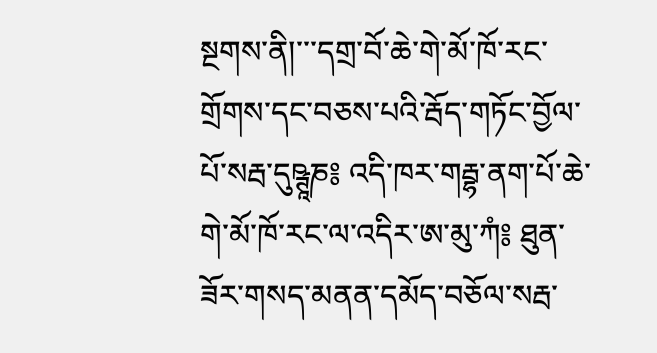སྔགས་ནི།་་་དགྲ་བོ་ཆེ་གེ་མོ་ཁོ་རང་གྲོགས་དང་བཅས་པའི་རྦོད་གཏོང་བྱོལ་པོ་སརྦ་དུཥྚཱཎ༔ འདི་ཁར་གརྦྷ་ནག་པོ་ཆེ་གེ་མོ་ཁོ་རང་ལ་འདིར་ཨ་མུ་ཀཾ༔ ཐུན་ཟོར་གསད་མནན་དམོད་བཅོལ་སརྦ་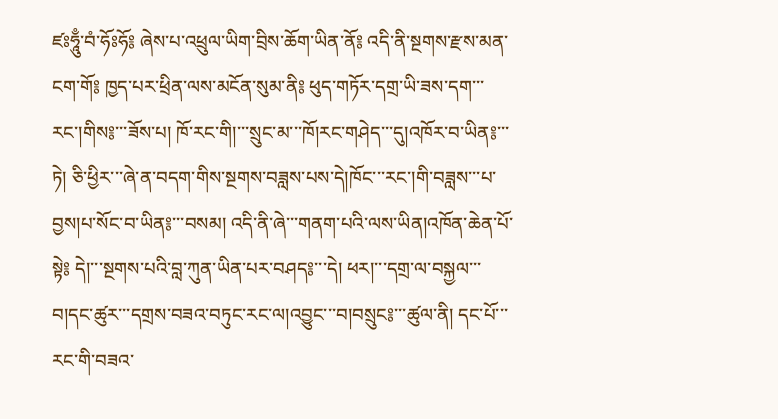ཛཿཧཱུྃ་བཾ་ཧོཿཧོ༔ ཞེས་པ་འཕྲུལ་ཡིག་བྲིས་ཆོག་ཡིན་ནོ༔ འདི་ནི་སྔགས་རྫས་མན་ངག་གོ༔ ཁྱད་པར་ཕྲིན་ལས་མངོན་སུམ་ནི༔ ཕུད་གཏོར་དགྲ་ཡི་ཟས་དག་་་རང་།གིས༔་་་ཟོས་པ། ཁོ་རང་གི།་་་སྲུང་མ་་་ཁོ།རང་གཤེད་་་དུ།འཁོར་བ་ཡིན༔་་་ཏེ། ཅི་ཕྱིར་་་ཞེ་ན་བདག་གིས་སྔགས་བཟླས་པས་དེ།ཁོང་་་རང་།གི་བཟླས་་་པ་བྱས།པ་སོང་བ་ཡིན༔་་་བསམ། འདི་ནི་ཞེ་་་གནག་པའི་ལས་ཡིན།འཁོན་ཆེན་པོ་སྟེ༔ དེ།་་་སྔགས་པའི་བླ་ཀུན་ཡིན་པར་བཤད༔་་་དེ། ཕར།་་་དགྲ་ལ་བསྐྱལ་་་བ།དང་ཚུར་་་དགྲས་བཟའ་བཏུང་རང་ལ།འབྱུང་་་བ།བསྲུང༔་་་ཚུལ་ནི། དང་པོ་་་རང་གི་བཟའ་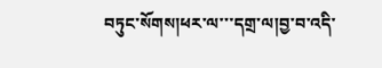བཏུང་སོགས།ཕར་ལ་་་དགྲ་ལ།བྱ་བ་འདི་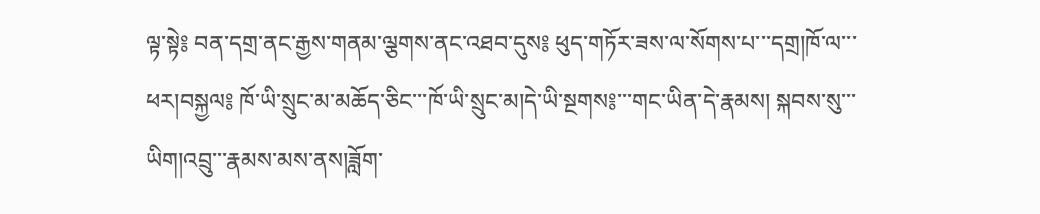ལྟ་སྟེ༔ བན་དགྲ་ནང་རྒྱས་གནམ་ལྕགས་ནང་འཐབ་དུས༔ ཕུད་གཏོར་ཟས་ལ་སོགས་པ་་་དགྲ།ཁོ་ལ་་་ཕར།བསྐྱལ༔ ཁོ་ཡི་སྲུང་མ་མཆོད་ཅིང་་་ཁོ་ཡི་སྲུང་མ།དེ་ཡི་སྔགས༔་་་གང་ཡིན་དེ་རྣམས། སྐབས་སུ་་་ཡིག།འབྲུ་་་རྣམས་མས་ནས།ཟློག་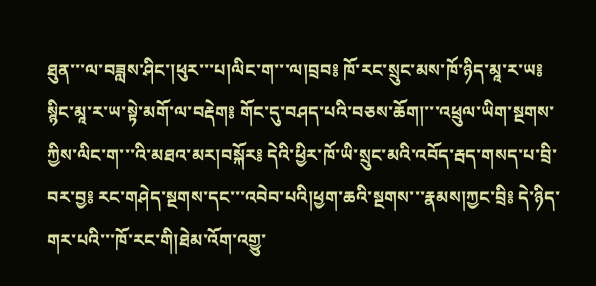ཐུན་་་ལ་བཟླས་ཤིང་།ཕུར་་་པ།ལིང་ག་་་ལ།བྲབ༔ ཁོ་རང་སྲུང་མས་ཁོ་ཉིད་མཱ་ར་ཡ༔ སྙིང་མཱ་ར་ཡ་སྟེ་མགོ་ལ་བརྡེག༔ གོང་དུ་བཤད་པའི་བཅས་ཆོག།་་་འཕྲུལ་ཡིག་སྔགས་ཀྱིས་ལིང་ག་་་འི་མཐའ་མར།བསྐོར༔ དེའི་ཕྱིར་ཁོ་ཡི་སྲུང་མའི་འབོད་རྦད་གསད་པ་བྲི་བར་བྱ༔ རང་གཤེད་སྔགས་དང་་་འབེབ་པའི།ཕྱག་ཆའི་སྔགས་་་རྣམས།ཀྱང་བྲི༔ དེ་ཉིད་གར་པའི་་་ཁོ་རང་གི།ཐེམ་འོག་འགྱུ་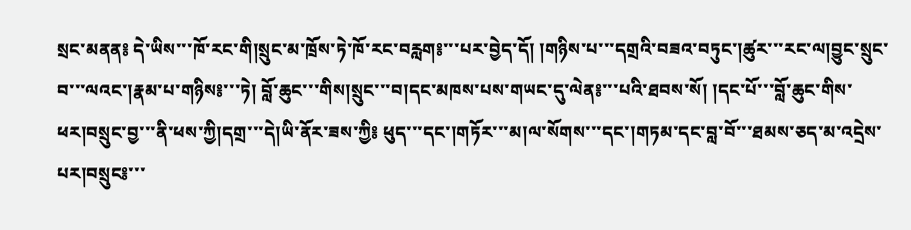སྲང་མནན༔ དེ་ཡིས་་་ཁོ་རང་གི།སྲུང་མ་ཁྲོས་ཏེ་ཁོ་རང་བརླག༔་་་པར་བྱེད་དོ། །གཉིས་པ་་་དགྲའི་བཟའ་བཏུང་།ཚུར་་་རང་ལ།བྱུང་སྲུང་བ་་་ལའང་།རྣམ་པ་གཉིས༔་་་ཏེ། བློ་ཆུང་་་གིས།སྲུང་་་བ།དང་མཁས་པས་གཡང་དུ་ལེན༔་་་པའི་ཐབས་སོ། །དང་པོ་་་བློ་ཆུང་གིས་ཕར།བསྲུང་བྱ་་་ནི་ཕས་ཀྱི།དགྲ་་་དེ།ཡི་ནོར་ཟས་ཀྱི༔ ཕུད་་་དང་།གཏོར་་་མ།ལ་སོགས་་་དང་།གཏམ་དང་བླ་བོ་་་ཐམས་ཅད་མ་འདྲེས་པར།བསྲུང༔་་་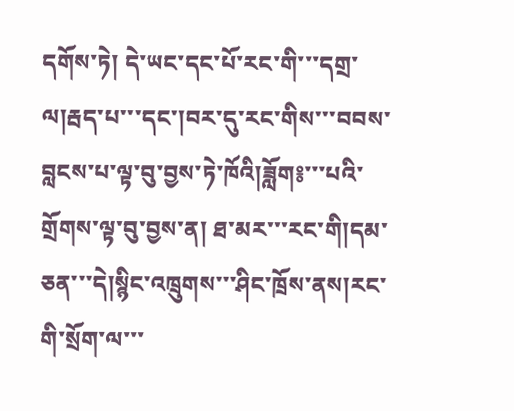དགོས་ཏེ། དེ་ཡང་དང་པོ་རང་གི་་་དགྲ་ལ།རྦད་པ་་་དང་།བར་དུ་རང་གིས་་་བབས་བླངས་པ་ལྟ་བུ་བྱས་ཏེ་ཁོའི།ཟློག༔་་་པའི་གྲོགས་ལྟ་བུ་བྱས་ན། ཐ་མར་་་རང་གི།དམ་ཅན་་་དེ།སྙིང་འཁྲུགས་་་ཤིང་ཁྲོས་ནས།རང་གི་སྲོག་ལ་་་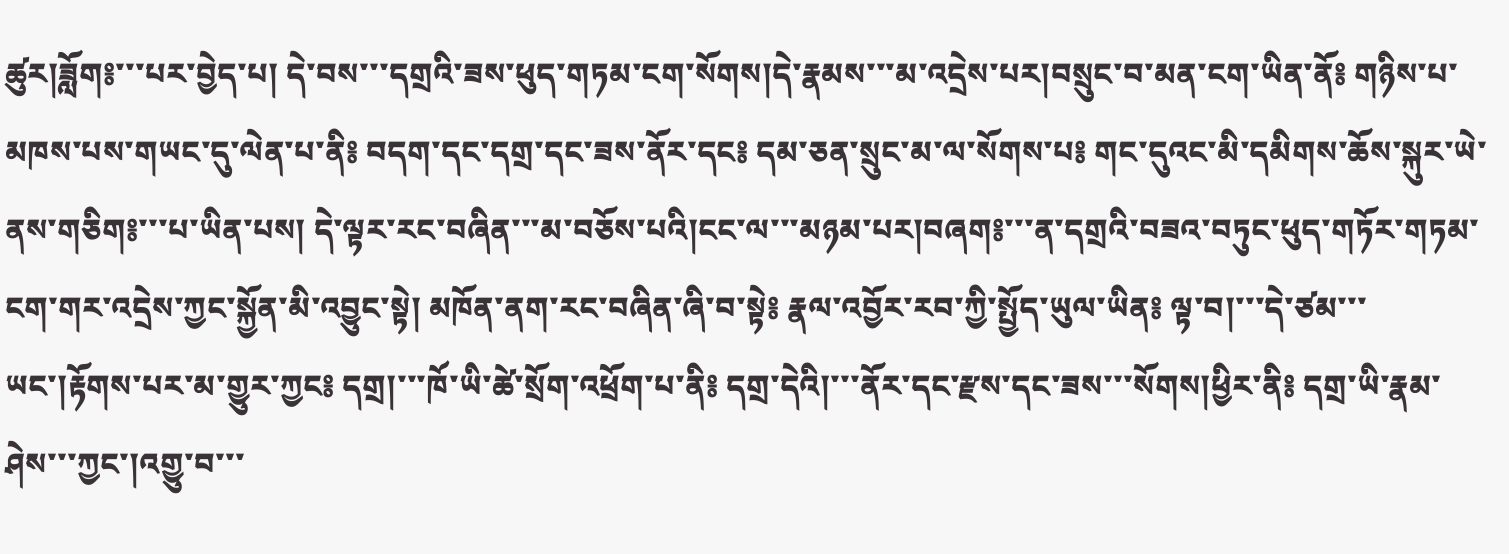ཚུར།ཟློག༔་་་པར་བྱེད་པ། དེ་བས་་་དགྲའི་ཟས་ཕུད་གཏམ་ངག་སོགས།དེ་རྣམས་་་མ་འདྲེས་པར།བསྲུང་བ་མན་ངག་ཡིན་ནོ༔ གཉིས་པ་མཁས་པས་གཡང་དུ་ལེན་པ་ནི༔ བདག་དང་དགྲ་དང་ཟས་ནོར་དང༔ དམ་ཅན་སྲུང་མ་ལ་སོགས་པ༔ གང་དུའང་མི་དམིགས་ཆོས་སྐུར་ཡེ་ནས་གཅིག༔་་་པ་ཡིན་པས། དེ་ལྟར་རང་བཞིན་་་མ་བཅོས་པའི།ངང་ལ་་་མཉམ་པར།བཞག༔་་་ན་དགྲའི་བཟའ་བཏུང་ཕུད་གཏོར་གཏམ་ངག་གར་འདྲེས་ཀྱང་སྐྱོན་མི་འབྱུང་སྟེ། མཁོན་ནག་རང་བཞིན་ཞི་བ་སྟེ༔ རྣལ་འབྱོར་རབ་ཀྱི་སྤྱོད་ཡུལ་ཡིན༔ ལྟ་བ།་་་དེ་ཙམ་་་ཡང་།རྟོགས་པར་མ་གྱུར་ཀྱང༔ དགྲ།་་་ཁོ་ཡི་ཚེ་སྲོག་འཕྲོག་པ་ནི༔ དགྲ་དེའི།་་་ནོར་དང་རྫས་དང་ཟས་་་སོགས།ཕྱིར་ནི༔ དགྲ་ཡི་རྣམ་ཤེས་་་ཀྱང་།འགྱུ་བ་་་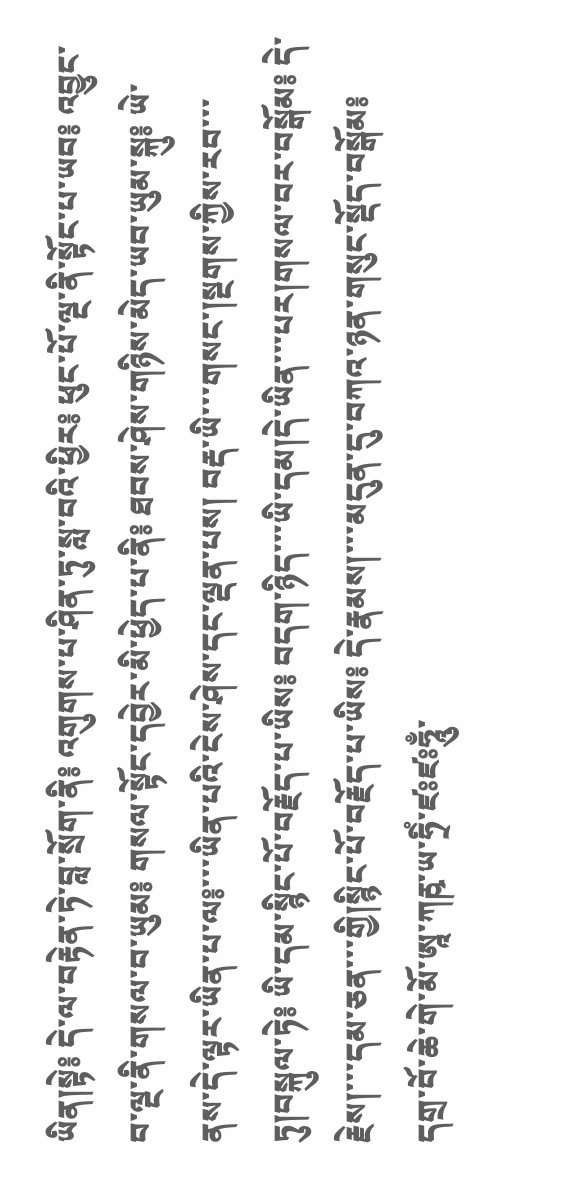ཡིན།སྟེ༔ དེ་ལ་བརྟེན་ཏེ་བླ་སྲོག་ནི༔ འགུགས་པ་ཤིན་ཏུ་སླ་བའི་ཕྱིར༔ ཕུང་པོ་ལྔ་ནི་སྟོང་པ་ཡབ༔ འབྱུང་བ་ལྔ་ནི་གསལ་བ་ཡུམ༔ གསལ་སྟོང་དབྱེར་མི་ཕྱེད་པ་ནི༔ ཐབས་ཤེས་གཉིས་མེད་ཡབ་ཡུམ་སྐུ༔ ཡེ་ནས་དེ་ལྟར་ཡིན་པ་ལ༔་་་ཡིན་པའི་ངེས་ཤེས་དང་ལྡན་པས། བརྡ་ཡི་་་གསང་།སྔགས་ཀྱིས་རབ་་་ཏུ།བསྐུལ་ཏེ༔ ཡི་དམ་སྙིང་པོ་བརྗོད་པ་ཡིས༔ བདག་ཉིད་་་ཡི་དམ།དེ་ཡིན་་་པར།གསལ་བར་བསྒོམ༔ དེ་རྗེས།་་་དམ་ཅན་་་གྱི།སྙིང་པོ་བརྗོད་པ་ཡིས༔ དེ་རྣམས།་་་མདུན་དུ་བཀའ་ཉན་གསུང་སྡོད་བསྒོམ༔ དགྲ་བོ་ཆེ་གེ་མོ་ཨཱ་ཀརྵ་ཡ་ཧྲིཾ་ཛཿཛཿཧཱུྃ་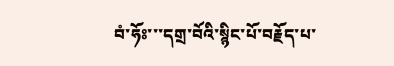བཾ་ཧོཿ་་་དགྲ་བོའི་སྙིང་པོ་བརྗོད་པ་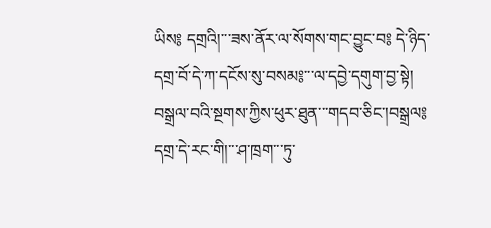ཡིས༔ དགྲའི།་་་ཟས་ནོར་ལ་སོགས་གང་བྱུང་བ༔ དེ་ཉིད་དགྲ་བོ་དེ་ཀ་དངོས་སུ་བསམ༔་་་ལ་དབྱེ་དགུག་བྱ་སྟེ། བསྒྲལ་བའི་སྔགས་ཀྱིས་ཕུར་ཐུན་་་གདབ་ཅིང་།བསྒྲལ༔ དགྲ་དེ་རང་གི།་་་ཤ་ཁྲག་་་ཏུ་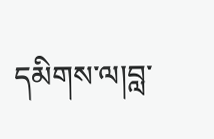དམིགས་ལ།བླ་